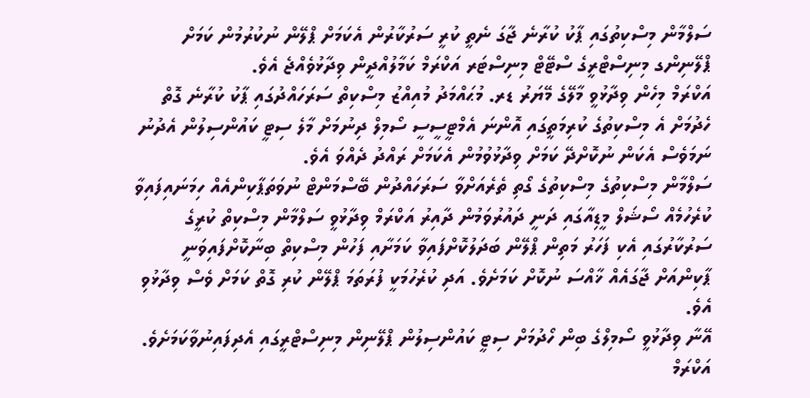ސަލްމާން މިސްކިތުގައި ޕާކު ކުރާނެ ޖާގަ ނެތީ ކުރީ ސަރުކާރުން އެކަމަށް ޕްލޭން ނުކުރުމުން ކަމަށް ޕްލޭނިންގ މިނިސްޓްރީގެ ސްޓޭޓް މިނިސްޓަރ އަކްރަމް ކަމާލުއްދީން ވިދާޅުވެއްޖެ އެވެ.
އަކްރަމް މިހެން ވިދާޅުވީ މާލޭގެ މޭޔަރު ޑރ. މުޙައްމަދު މުއިއްޒު މިސްކިތް ސަރަހައްދުގައި ޕާކު ކުރާނެ ގޮތް ހެދުމަށް އެ މިސްކިތުގެ ކުރިމަތީގައި އޮންނަ އެމްޓީސީސީ ސޯމިލް ދިނުމަށް މާލެ ސިޓީ ކައުންސިލުން އެދުނު ނަމަވެސް އެކަން ނުކޮށްދޭ ކަމަށް ވިދާޅުވުމުން އެކަމަށް ރައްދު ދެއްވަ އެވެ.
ސަލްމާން މިސްކިތުގެ މިސްކިތުގެ ގޯތި ތެރެއަށްވާ ސަރަހައްދުން ބޭސްމަންޓް ނުވަތަޕާކިންއެއް ހިމަނައިފައިވާ ކުރެހުމެއް ސޯޝަލް މީޑިއާގައި ދަނީ ދައުރުވަމުން ދާއިރު އަކްރަމް ވިދާޅުވީ ސަލްމާން މިސްކިތް ކުރީގެ ސަރުކާރުގައި އެކި ފަހަރު މަތިން ޕްލޭން ބަދަލުކޮށްފައިވާ ކަމަށާއި ފަހުން މިސްކިތް ބިނާކޮށްފައިވަނީ ޕާކިންއަށް ޖާގައެއް ޚާއްސަ ނުކޮށް ކަމަށެވެ. އަދި ކުރެހުމަކީ ފުރަތަމަ ޕްލޭން ކުރި ގޮތް ކަމަށް ވެސް ވިދާޅުވި އެވެ.
އޭނާ ވިދާޅުވީ ސޯމިލްގެ ބިން ހޯދުމަށް ސިޓީ ކައުންސިލުން ޕްލޭނިން މިނިސްޓްރީގައި އެދިފައިނުވާކަމަށެވެ. އަކްރަމް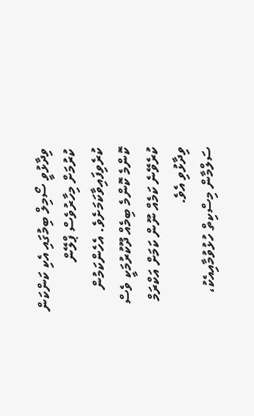ވިދާޅުވީ ސޯމިލް ބިމުގައި އެކި ކަންކަން ކުރުމަށް މިހާރުވެސް ޕްލޭން ކުރެވިފައިވާކަމަށެވެ. އެހެންކަމުން ކޮންމެ ކޮންމެ ބިމެއް ދޫކުރުމަކީ ވެސް ކުރެވޭނެ ކަމެއް ނޫން ކަމަށް އަކްރަމް ވިދާޅުވި އެވެ.
ސަލްމާން މިސްކިތް ހުޅުވުމާއިއެކު،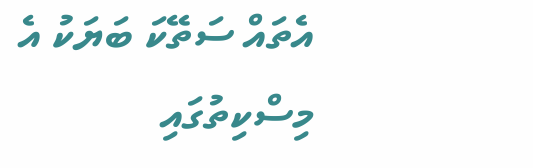އެތައް ސަތޭކަ ބަޔަކު އެ މިސްކިތުގައި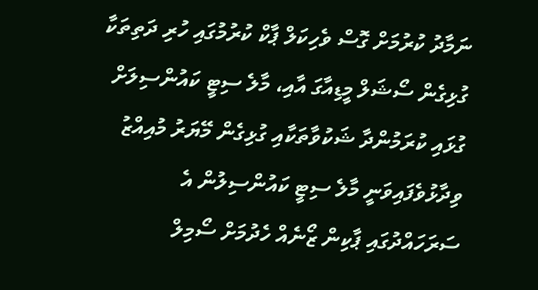ނަމާދު ކުރުމަށް ގޮސް ވެހިކަލް ޕާކް ކުރުމުގައި ހުރި ދަތިތަކާ ގުޅިގެން ސޯޝަލް މީޑިއާގަ އާއި، މާލެ ސިޓީ ކައުންސިލަށް ގުޅައި ކުރަމުންދާ ޝަކުވާތަކާއި ގުޅިގެން މޭޔަރު މުއިއްޒު ވިދާޅުވެފައިވަނީ މާލެ ސިޓީ ކައުންސިލުން އެ ސަރަހައްދުގައި ޕާކިން ޒޯނެއް ހެދުމަށް ސޯމިލް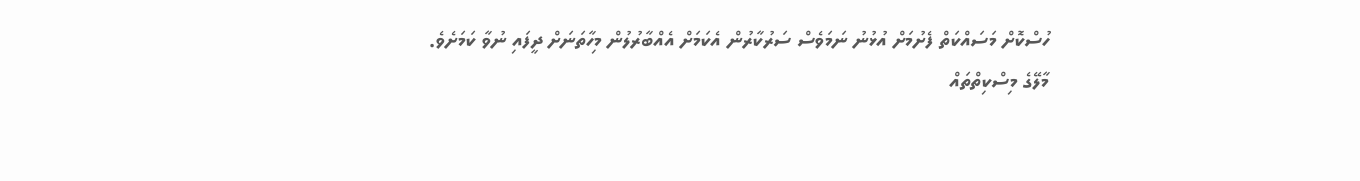ހުސްކޮށް މަސައްކަތް ފެށުމަށް އުޅުނު ނަމަވެސް ސަރުކާރުން އެކަމަށް އެއްބާރުލުން މިހާތަނަށް ދީފައި ނުވާ ކަމަށެވެ.
މާލޭގެ މިސްކިތްތައް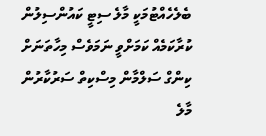ބެލެހެއްޓުމަކީ މާލެ ސިޓީ ކައުންސިލުން ކުރާކަމެއް ކަމަށްވީ ނަމަވެސް މިހާތަނަށް ކިންގް ސަލްމާން މިސްކިތް ސަރުކާރުން މާލެ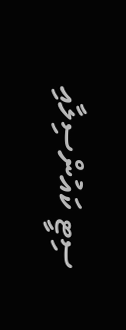ސިޓީ ކައުންސިލާއި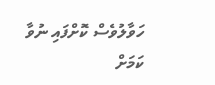ހަވާލުވެސް ކޮށްފައި ނުވާ ކަމަށް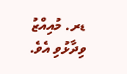ޑރ. މުއިއްޒު ވިދާޅުވި އެވެ.